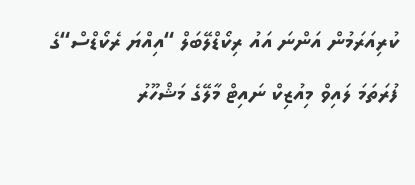ކުރިއަރަމުން އަންނަ އައު ރިކޯޑްލޭބަލް “އިއްޔަ ރެކޯޑްސް“ގެ ފުރަތަމަ ލައިވް މިއުޒިކް ނައިޓް މާލޭގެ މަޝްހޫރު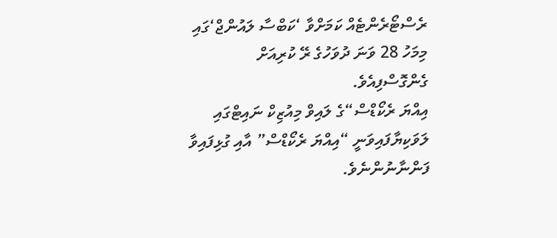ރެސްޓޯރެންޓެއް ކަމަށްވާ ‘ކަބްސާ ލައުންޖް‘ގައި މިމަހު 28 ވަނަ ދުވަހުގެ ރޭ ކުރިއަށް ގެންގޮސްފިއެވެ.
އިއްޔަ ރެކޯޑްސް“ގެ ލައިވް މިއުޒިކް ނައިޓްގައި ލަވަކިޔާފައިވަނީ “އިއްޔަ ރެކޯޑްސް” އާއި ގުޅިފައިވާ ފަންނާނުންނެވެ.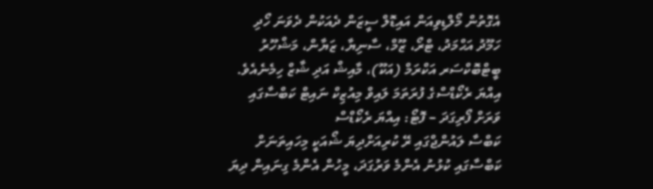އެގޮތުން މޯލްޑިވިއަން އައިޑޮލް ސީޒަން ދެއަކުން ދެވަނަ ހޯދި ހަމޫދު އަޙްމަދު، ޓްރޯ، ޒޫމް، ސާނިޔާ، ޒަޔާން، މަޝްހޫރު ބީޓްބޮކްސަރ އަކްރަމް (އަކޫ)، މާއިޝް އަދި ޝާޒް ހިމެނެއެވެ.
އިއްޔަ ރެކޯޑްސްގެ ފުރަތަމަ ލައިވް މިއުޒިކް ނައިޓް ކަބްސާގައި ވަރަށް ފޯރިގަދަ – ފޮޓޯ: އިއްޔަ ރެކޯޑްސް
ކަބްސާ ލައުންޖްގައި ރޭ ކުރިއަށްދިޔަ ޝޯއަކީ މިހައިތަނަށް ކަބްސާގައި ކުޅުނު އެންމެ ވަރުގަދަ، މީހުން އެންމެ ގިނައިން ދިޔަ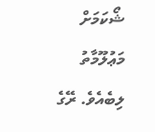ޝޯކަމަށް މަޢުލޫމާތު ލިބެއެވެ. ރޭގެ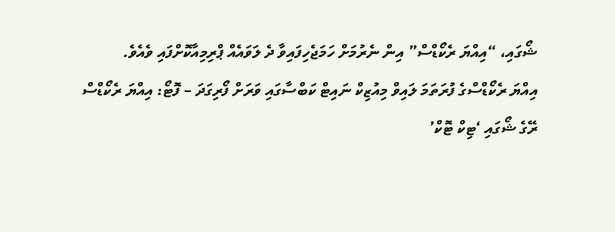ޝޯގައި، “އިއްޔަ ރެކޯޑްސް” އިން ނެރުމަށް ހަމަޖެހިފައިވާ ދެ ލަވައެއް ޕްރިމިއާކޮށްފައި ވެއެވެ.
އިއްޔަ ރެކޯޑްސްގެ ފުރަތަމަ ލައިވް މިއުޒިކް ނައިޓް ކަބްސާގައި ވަރަށް ފޯރިގަދަ – ފޮޓޯ: އިއްޔަ ރެކޯޑްސް
ރޭގެ ޝޯގައި ‘ޓިކް ޓޮކް’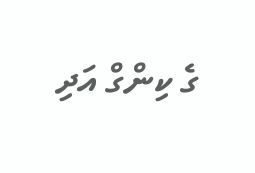ގެ ކިންގް އަދި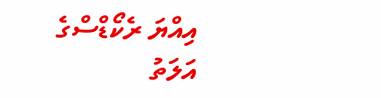އިއްޔަ ރެކޯޑްސްގެ އަލަތު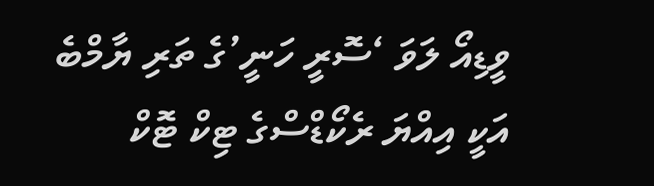ވީޑިއޯ ލަވަ ‘ސޮރީ ހަނީ’ގެ ތަރި ޔާމްބެ އަކީ އިއްޔަ ރެކޯޑްސްގެ ޓިކް ޓޮކް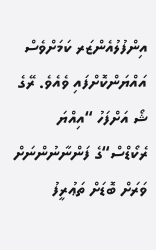އިންފުލުއެންޒަރ ކަމަށްވެސް އައްޔަންކޮށްފައި ވެއެވެ. ރޭގެ ޝޯ އަށްފަހު “އިއްޔަ ރެކޯޑްސް“ގެ ފަންނާނުންނަށް ވަރަށް ބޮޑަށް ތަޢުރީފު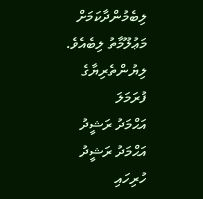ލިބެމުންދާކަމަށް މަޢުލޫމާތު ލިބެއެވެ.
ލިޔުންތެރިޔާގެ ފުރަމަލަ
އަޙްމަދު ރަޝީދު
އަޙްމަދު ރަޝީދު
ހުރިހައި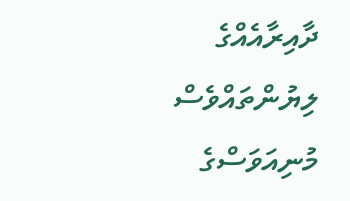ދާއިރާއެއްގެ ލިޔުންތައްވެސް މުނިއަވަސްގެ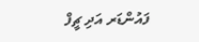ފައުންޑަރ އަދި ޗީފް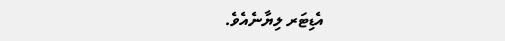އެޑިޓަރ ލިޔާނެއެވެ.